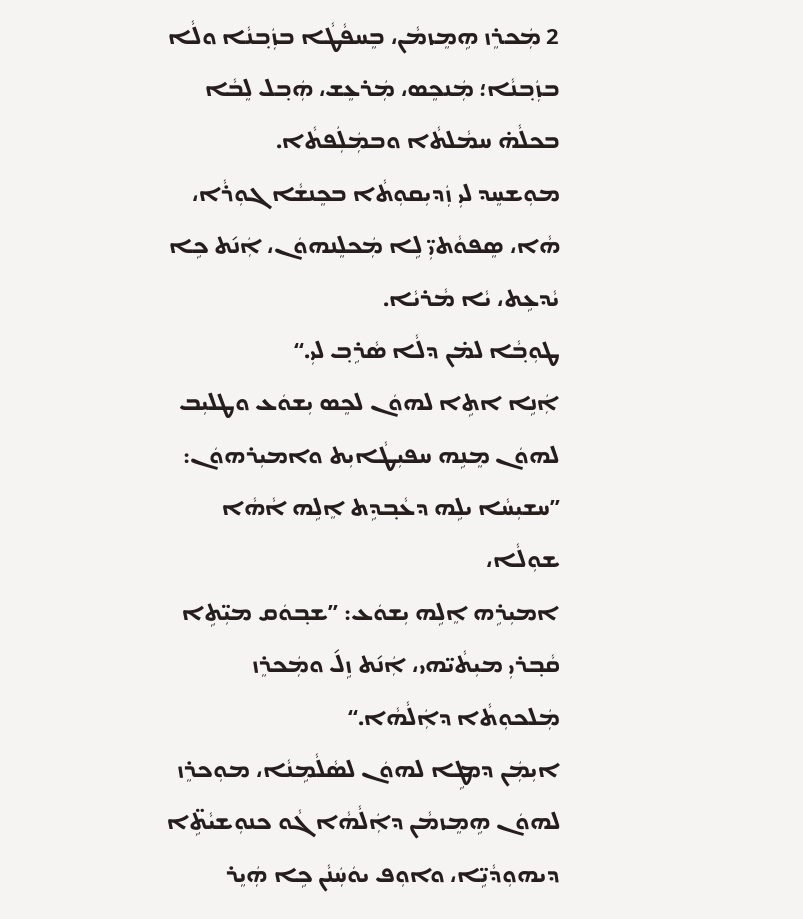2 ܡܲܟܪܸܙ ܗܹܡܸܙܡܵܢ، ܒܸܚܦܵܛܵܐ ܒܙܲܒ݂ܢܵܐ ܘܠܵܐ ܒܙܲܒ݂ܢܵܐ؛ ܡܲܢܟܸܣ، ܡܲܪܥܸܫ، ܗܲܒ݂ܠ ܠܸܒܵܐ ܒܟܠܵܗ̇ ܚܡܵܠܬܵܐ ܘܒܡܲܠܲܦܬܵܐ.
ܡܘܼܫܚܸܕ ܠܝܼ ܙܲܕܝܼܩܘܼܬܵܐ ܒܟܸܢܫܵܐ ܓܘܼܪܵܐ، ܗܵܐ، ܣܸܦܘܵܬܝܼ̈ ܠܹܐ ܡܲܟܠܸܢܗܘܿܢ، ܐܲܢ݇ܬ ܟܹܐ ܝܵܕܥܹܬ، ܝܵܐ ܡܵܪܝܵܐ.
ܛܘܼܒ݂ܵܐ ܠܡ̇ܢ ܕܠܵܐ ܣܵܪܹܒ݂ ܠܝܼ.“
ܐܲܢܹܐ ܐܬܹܐ ܠܗܘܿܢ ܠܟܸܣ ܝܼܫܘܿܥ ܘܛܠܝܼܒ ܠܗܘܿܢ ܡܸܢܹܗ ܚܦܝܼܛܵܐܝܼܬ ܘܐܡܝܼܪܗܘܿܢ: ”ܚܫܝܼܚܵܐ ܝܠܹܗ ܕܥܵܒ݂ܕܹܬ ܐܸܠܹܗ ܐܵܗܵܐ ܫܘܼܠܵܐ،
ܐܡܝܼܪܹܗ ܐܸܠܹܗ ܝܼܫܘܿܥ: ”ܫܒ݂ܘܿܩ ܡܝܼ̈ܬܹܐ ܩܵܒ݂ܪܝܼ ܡܝܼܬܵܝ̈ܗܝ، ܐܲܢ݇ܬ ܙܹܠ݇ ܘܡܲܟܪܸܙ ܡܲܠܟܘܼܬܵܐ ܕܐܲܠܵܗܵܐ.“
ܐܝܼܡܲܢ ܕܡܛܹܐ ܠܗܘܿܢ ܠܣܵܠܵܡܹܢܵܐ، ܡܘܼܟܪܸܙ ܠܗܘܿܢ ܗܹܡܸܙܡܵܢ ܕܐܲܠܵܗܵܐ ܓܵܘ ܟܢܘܼܫܝܵܬܹ̈ܐ ܕܝܗܘܼܕܵܝܹ̈ܐ، ܘܐܘܼܦ ܝܘܿܚܲܢܵܢ ܟܹܐ ܗܲܝܸܪ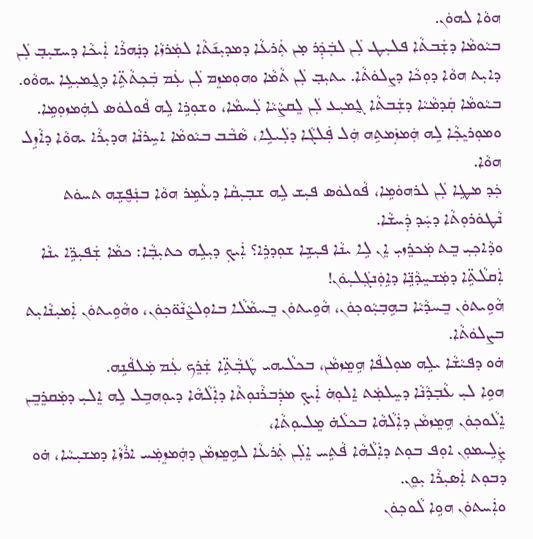ܗܘܵܐ ܠܗܘܿܢ.
ܒܝܵܘܡܵܐ ܕܫܲܒܬܵܐ ܦܠܝܼܛ ܠܲܢ ܠܒܲܕܲܪ ܡ̣ܢ ܬܲܪܥܵܐ ܕܡܕܝܼܢ݇ܬܵܐ ܠܡܲܪܙܵܐ ܕܢܲܗܪܵܐ ܐܲܝܟܵܐ ܕܚܫܝܼܒ݂ ܠܲܢ ܕܐܝܼܬ ܗܘܵܐ ܕܘܼܟܵܐ ܕܨܠܘܿܬܵܐ. ܝܬܝܼܒ݂ ܠܲܢ ܬܵܡܵܐ ܘܗܘܼܡܙܸܡ ܠܲܢ ܥܲܡ ܒܲܟ݂ܬܵܬܹ̈ܐ ܕܓ̰ܡܝܼܥܹܐ ܝܗܘܵܘ.
ܒܝܵܘܡܵܐ ܩܲܕܡܵܝܵܐ ܕܫܲܒܬܵܐ ܓ̰ܡܝܼܥ ܠܲܢ ܠܸܩܨܵܝܵܐ ܠܲܚܡܵܐ، ܘܫܘܼܪܹܐ ܠܹܗ ܦܵܘܠܘܿܣ ܠܗܲܡܙܘܼܡܹܐ. ܘܡܘܼܪܝܸܟ݂ܵܐ ܠܹܗ ܗܲܡܙܲܡܬܹܗ ܗܲܠ ܦܲܠܓܵܐ ܕܠܲܝܠܹܐ، ܣܵܒܵܒ ܒܝܵܘܡܵܐ ܐܚܹܪܢܵܐ ܗܕܝܼܪܵܐ ܝܗܘܵܐ ܕܐܵܙܹܠ ܗܘܵܐ.
ܟܲܕ ܡܛܹܐ ܠܲܢ ܠܪܗܘܿܡܹܐ، ܦܵܘܠܘܿܣ ܦܝܼܫ ܠܹܗ ܫܒ݂ܝܼܩܵܐ ܕܥܵܡܹܪ ܗܘܵܐ ܒܢܲܦ̮ܫܹܗ ܬܚܘܿܬ ܢܵܛܘܿܪܘܼܬܵܐ ܕܚܲܕ ܕܲܚܫܵܐ.
ܘܕܵܐܟ݂ܝܼ ܒܸܬ ܡܲܟܪܸܙܝܼ ܐܸܢ ܠܹܐ ܝܢܵܐ ܦܝܼܫܹܐ ܫܘܼܕܪܹܐ؟ ܐܲܝܟ݂ ܕܝܼܠܹܗ ܟܬܝܼܒ݂ܵܐ: ܟܡܵܐ ܫܲܦܝܼܪܹ̈ܐ ܝܢܵܐ ܐܲܩܠܵܬܹ̈ܐ ܕܡܲܫܚܸܕܵܢܹ̈ܐ ܕܐܹܘܲܢܓܲܠܝܼܘܿܢ!
ܗܵܘܹܝܬܘܿܢ ܒܸܚܕܵܝܵܐ ܒܗܹܒ݂ܝܼܵܘܟ݂ܘܿܢ، ܗܵܘܹܝܬܘܿܢ ܒܸܚܡܵܠܵܐ ܒܐܘܼܠܨܵܢܵܘ̈ܟ݂ܘܿܢ، ܘܗܵܘܹܝܬܘܿܢ ܐܲܡܝܼܢܵܐܝܼܬ ܒܨܠܘܿܬܵܐ.
ܗ̇ܘ ܕܦܝܵܫܵܐ ܝܠܹܗ ܡܘܼܠܦܵܐ ܗܹܡܸܙܡܵܢ، ܒܟܠܵܝܗܝ ܛܵܒ݂ܵܬܹ̈ܐ ܫܲܪܸܟ ܥܲܡ ܡܲܠܦܵܢܹܗ.
ܗܘܹܐ ܠܝܼ ܥܵܒ݂ܕܵܢܵܐ ܕܚܸܠܡܲܬ ܐܸܠܘܼܗ̇ ܐܲܝܟ݂ ܡܕܲܒܪܵܢܘܼܬܵܐ ܕܐܲܠܵܗܵܐ ܕܝܘܼܗܒܹܠ ܠܹܗ ܐܸܠܝܼ ܕܡܲܩܪܸܒܸܢ ܐܸܠܵܘܟ݂ܘܿܢ ܗܹܡܸܙܡܵܢ ܕܐܲܠܵܗܵܐ ܒܟܠܵܗ̇ ܡܸܠܝܘܼܬܵܐ،
ܨܲܠܹܝܡܘܼܢ ܐܘܼܦ ܒܘܼܬ ܕܐܲܠܵܗܵܐ ܦܵܬܹܚ ܐܸܠܲܢ ܬܲܪܥܵܐ ܠܗܹܡܸܙܡܵܢ ܕܗܲܡܙܸܡܲܚ ܐܪܵܙܵܐ ܕܡܫܝܼܚܵܐ، ܗ̇ܘ ܕܒܘܼܬ ܐܲܣܝܼܪܵܐ ܝܼܘܸܢ.
ܘܐܲܚܬܘܿܢ ܗܘܹܐ ܠܵܘܟ݂ܘܿܢ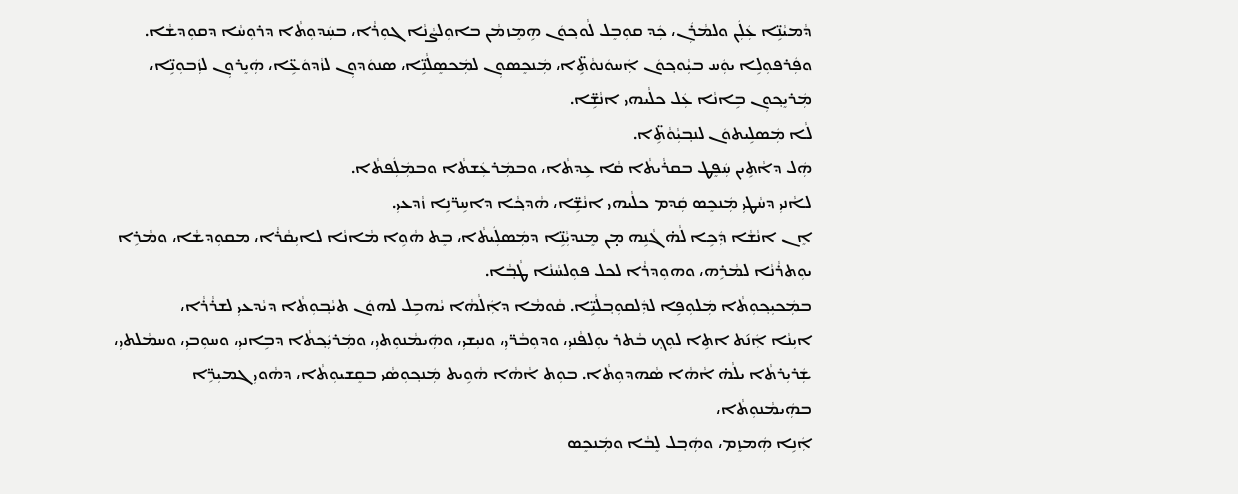ܕܵܡܝܵܢܹ̈ܐ ܥܲܠܲܢ ܘܠܡܵܪܲܢ، ܟܲܕ ܩܘܼܒܸܠ ܠܵܘܟ݂ܘܿܢ ܗܹܡܸܙܡܵܢ ܒܐܘܼܠܨܵܢܵܐ ܓܘܼܪܵܐ، ܒܚܲܕܘܼܬܵܐ ܕܪܘܼܚܵܐ ܕܩܘܼܕܫܵܐ.
ܘܦܲܪܦܘܼܠܹܐ ܝܘܲܚ ܒܝܼܵܘܟ݂ܘܿܢ ܐܲܚܘܿܢܘܵܬܹ̈ܐ، ܡܲܢܟܸܣܘܼܢ ܠܡܲܟܣܸܠܵܢܹ̈ܐ، ܣܢܘܿܕܘܼܢ ܠܙܵܕܘܿܥܹ̈ܐ، ܗܲܝܸܪܘܼܢ ܠܙܲܒܘܼܢܹ̈ܐ، ܡܲܪܝܸܟ݂ܘܼܢ ܒܹܐܢܵܐ ܥܲܠ ܟܠܵܝܗܝ ܐܢܵܫܹ̈ܐ.
ܠܵܐ ܡܲܣܠܹܝܬܘܿܢ ܠܢܒ݂ܝܼܵܘܵܬܹ̈ܐ.
ܗܲܠ ܕܐܵܬܹܝܢ ܚܲܦܸܛ ܒܩܪܵܝܬܵܐ ܩܵܐ ܥܹܕܬܵܐ، ܘܒܡܲܪܥܲܫܬܵܐ ܘܒܡܲܠܲܦܬܵܐ.
ܠܐܵܢܝܼ ܕܚܵܛܝܼ ܡܲܢܟܸܣ ܩܲܕܡ ܟܠܵܝܗܝ ܐܢܵܫܹ̈ܐ، ܗܵܕܟ݂ܵܐ ܕܐܚܹܪ̈ܢܹܐ ܙܵܕܥܝܼ.
ܐܸܢ ܐܢܵܫܵܐ ܕܲܟܹܐ ܠܵܗ̇ ܓܵܢܹܗ ܡ̣ܢ ܡܸܢܕܝܼܵܢܹ̈ܐ ܕܡܲܣܠܲܝܬܵܐ، ܒܸܬ ܗܵܘܹܐ ܡܵܐܢܵܐ ܠܐܝܼܩܵܪܵܐ، ܡܩܘܼܕܫܵܐ، ܘܡܵܪܹܐ ܝܘܼܬܪܵܢܵܐ ܠܡܵܪܹܗ، ܘܗܘܼܕܪܵܐ ܠܟܠ ܦܘܼܠܚܵܢܵܐ ܛܵܒ݂ܵܐ.
ܒܡܲܟܝܼܟ݂ܘܼܬܵܐ ܡܲܠܘܼܦܹܐ ܠܕܲܠܩܘܼܒ݂ܠܵܝܹ̈ܐ. ܩܵܘܡܵܐ ܕܐܲܠܵܗܵܐ ܝܵܗܒܹܠ ܠܗܘܿܢ ܬܝܵܒ݂ܘܼܬܵܐ ܕܝܵܕܥܝܼ ܠܫܪܵܪܵܐ،
ܐܝܼܢܵܐ ܐܲܢ݇ܬ ܐܬܹܐ ܠܘܼܟ݂ ܒܵܬܪ ܝܘܼܠܦܵܢܝܼ، ܘܕܘܼܒܵܪ̈ܝܼ، ܘܢܝܼܫܝܼ، ܘܗܲܝܡܵܢܘܼܬܝܼ، ܘܡܲܪܝܲܟ݂ܬܵܐ ܕܒܹܐܢܝܼ، ܘܚܘܼܒܝܼ، ܘܚܡܵܠܬܝܼ،
ܫܲܪܝܼܪܬܵܐ ܝܠܵܗ̇ ܐܵܗܵܐ ܣܵܗܕܘܼܬܵܐ. ܒܘܼܬ ܐܵܗܵܐ ܗܵܘܹܝܬ ܡܲܢܟ݂ܘܼܣܵܝ ܒܩܸܫܝܘܼܬܵܐ، ܕܗܵܘܝܼ ܓܡܝܼܪܹ̈ܐ ܒܗܲܝܡܵܢܘܼܬܵܐ،
ܐܲܢܹܐ ܗܲܡܙܸܡ، ܘܗܲܒ݂ܠ ܠܸܒܵܐ ܘܡܲܢܟܸܣ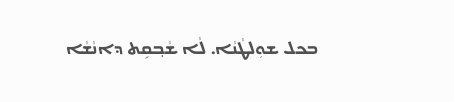ܒܟܠ ܫܘܼܠܛܵܢܵܐ. ܠܵܐ ܫܵܒ݂ܩܹܬ ܕܐܢܵܫܵܐ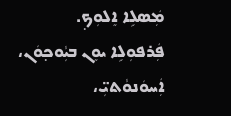ܡܲܣܠܹܐ ܐܸܠܘܼܟ݂.
ܦܲܪܦܘܼܠܹܐ ܝܘܸܢ ܒܝܼܵܘܟ݂ܘܿܢ، ܐܲܚܘܿܢܘܵܬܝܼ̈،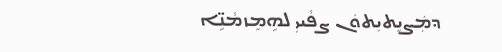ܕܡܲܨܝܸܬܝܼܬܘܿܢ ܨܦܵܝܝܼ ܠܗܹܡܸܙܡܵܢܹ̈ܐ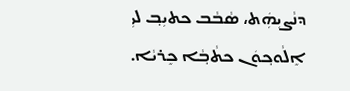ܕܢܵܨܝܼܗܲܬ، ܣܵܒܵܒ ܟܬܝܼܒ݂ ܠܝܼ ܐܸܠܵܘܟ݂ܘܿܢ ܟܬܵܒ݂ܵܐ ܟܸܪܝܵܐ.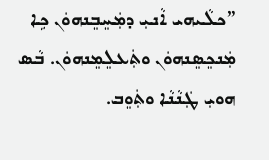”ܟܠܵܝܗܝ ܐܵܢܝܼ ܕܡܲܚܸܒܸܢܗܘܿܢ ܟܹܐ ܡܲܢܟܸܣܸܢܗܘܿܢ ܘܬܲܥܠܸܡܸܢܗܘܿܢ. ܒܵܣ ܗܘܝܼ ܛܲܢܵܢܵܐ ܘܬܲܘܸܒ.